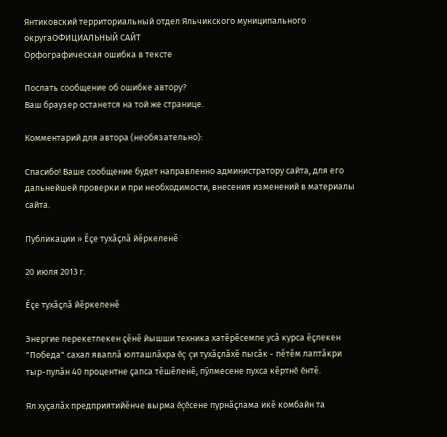Янтиковский территориальный отдел Яльчикского муниципального округаОФИЦИАЛЬНЫЙ САЙТ
Орфографическая ошибка в тексте

Послать сообщение об ошибке автору?
Ваш браузер останется на той же странице.

Комментарий для автора (необязательно):

Спасибо! Ваше сообщение будет направленно администратору сайта, для его дальнейшей проверки и при необходимости, внесения изменений в материалы сайта.

Публикации » Ĕçе тухăçлă йĕркеленĕ

20 июля 2013 г.

Ĕçе тухăçлă йĕркеленĕ

Энергие перекетлекен çĕнĕ йышши техника хатĕрĕсемпе усă курса ĕçлекен "Победа" сахал яваплă юлташлăхра ĕç çи тухăçлăхĕ пысăк - пĕтĕм лаптăкри тыр-пулăн 40 процентне çапса тĕшĕленĕ, пỹлмесене пухса кĕртнĕ ĕнтĕ.

Ял хуçалăх предприятийĕнче вырма ĕçĕсене пурнăçлама икĕ комбайн та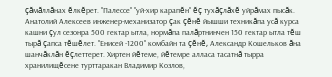çăмăллăнах ĕлкĕрет. "Палессе" "уй-хир карапĕн" ĕç тухăçлăхĕ уйрăмах пысăк. Анатолий Алексеев инженер-механизатор çак çĕнĕ йышши техникăпа усă курса кашни çул сезонра 500 гектар ытла, нормăпа палăртнинчен 150 гектар ытла тĕш тырă çапса тĕшĕлет. "Енисей -1200" комбайн та çĕнĕ, Александр Кошельков ăна шанчăклăн ĕçлеттерет. Хиртен йĕтеме, йĕтемре алласа тасатнă тырра хранилищĕсене турттаракан Владимир Козлов,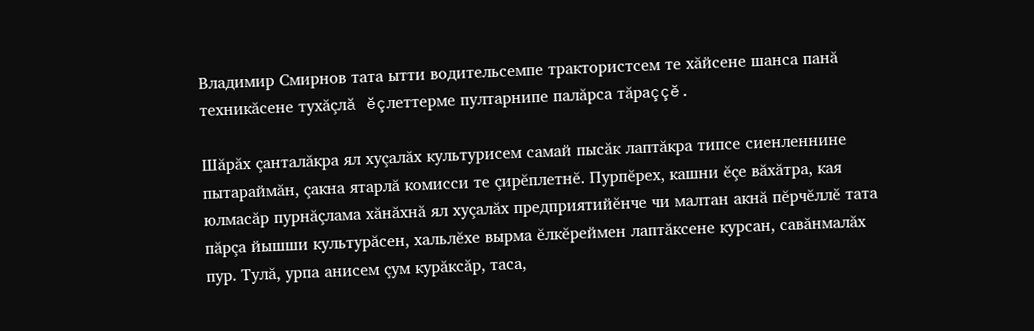Владимир Смирнов тата ытти водительсемпе трактористсем те хăйсене шанса панă техникăсене тухăçлă ĕçлеттерме пултарнипе палăрса тăраççĕ.

Шăрăх çанталăкра ял хуçалăх культурисем самай пысăк лаптăкра типсе сиенленнине пытараймăн, çакна ятарлă комисси те çирĕплетнĕ. Пурпĕрех, кашни ĕçе вăхăтра, кая юлмасăр пурнăçлама хăнăхнă ял хуçалăх предприятийĕнче чи малтан акнă пĕрчĕллĕ тата пăрçа йышши культурăсен, хальлĕхе вырма ĕлкĕреймен лаптăксене курсан, савăнмалăх пур. Тулă, урпа анисем çум курăксăр, таса,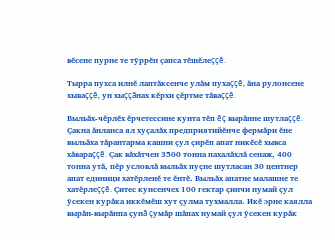вĕсене пурне те тỹррĕн çапса тĕшĕлеççĕ.

Тырра пухса илнĕ лаптăксенче улăм пухаççĕ, ăна рулонсене хываççĕ, ун хыççăнах кĕрхи çĕртме тăваççĕ.

Выльăх-чĕрлĕх ĕрчетессине кунта тĕп ĕç вырăнне шутлаççĕ. Çакна ăнланса ял хуçалăх предприятийĕнче фермăри ĕне выльăха тăрантарма кашни çул çирĕп апат никĕсĕ хывса хăвараççĕ. Çак вăхăтчен 3500 тонна пахалăхлă сенаж, 400 тонна утă, пĕр условлă выльăх пуçне шутласан 30 центнер апат единици хатĕрленĕ те ĕнтĕ. Выльăх апатне малашне те хатĕрлеççĕ. Çитес кунсенчех 100 гектар çинчи нумай çул ỹсекен курăка иккĕмĕш хут çулма тухмалла. Икĕ эрне каялла вырăн-вырăнпа çунă çумăр шăпах нумай çул ỹсекен курăк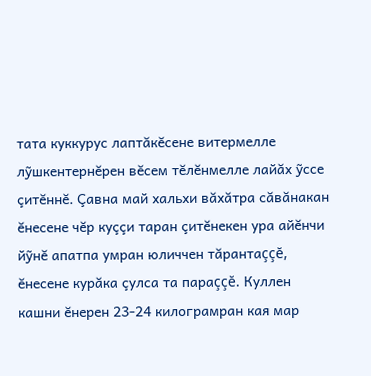тата куккурус лаптăкĕсене витермелле лỹшкентернĕрен вĕсем тĕлĕнмелле лайăх ỹссе çитĕннĕ. Çавна май хальхи вăхăтра сăвăнакан ĕнесене чĕр куççи таран çитĕнекен ура айĕнчи йỹнĕ апатпа умран юличчен тăрантаççĕ, ĕнесене курăка çулса та параççĕ. Куллен кашни ĕнерен 23-24 килограмран кая мар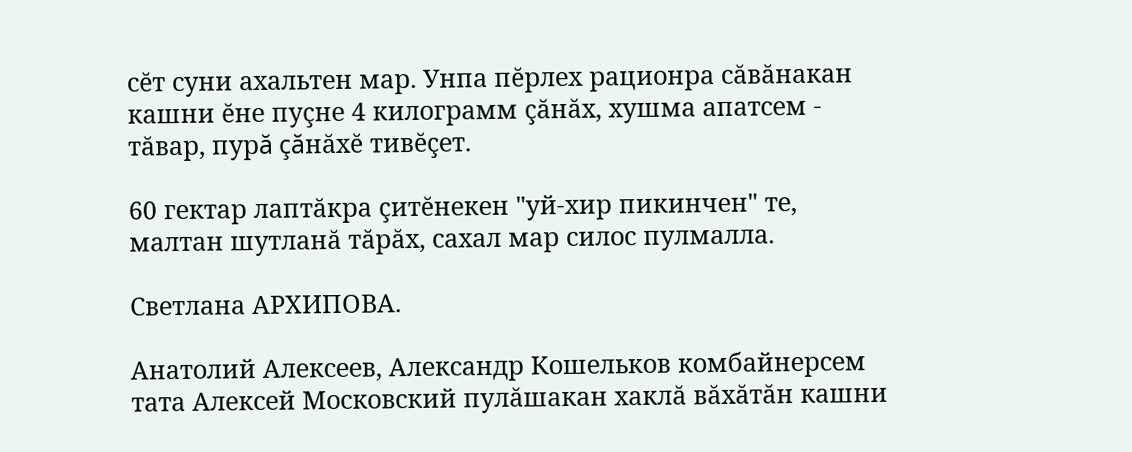сĕт суни ахальтен мар. Унпа пĕрлех рационра сăвăнакан кашни ĕне пуçне 4 килограмм çăнăх, хушма апатсем - тăвар, пурă çăнăхĕ тивĕçет.

60 гектар лаптăкра çитĕнекен "уй-хир пикинчен" те, малтан шутланă тăрăх, сахал мар силос пулмалла.

Светлана АРХИПОВА.

Анатолий Алексеев, Александр Кошельков комбайнерсем тата Алексей Московский пулăшакан хаклă вăхăтăн кашни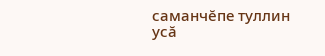саманчĕпе туллин усă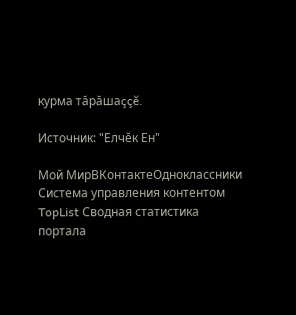курма тăрăшаççĕ.

Источник: "Елчĕк Ен"

Мой МирВКонтактеОдноклассники
Система управления контентом
TopList Сводная статистика портала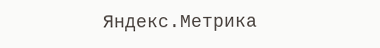Яндекс.Метрика